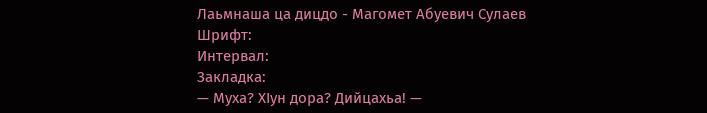Лаьмнаша ца дицдо - Магомет Абуевич Сулаев
Шрифт:
Интервал:
Закладка:
— Муха? ХIун дора? Дийцахьа! —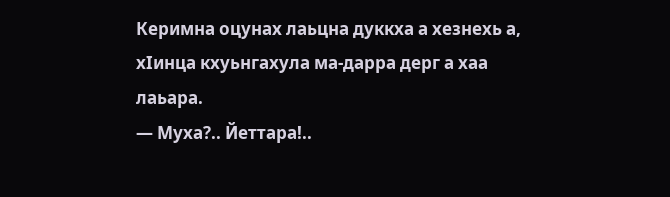Керимна оцунах лаьцна дуккха а хезнехь а, хIинца кхуьнгахула ма-дарра дерг а хаа лаьара.
— Муха?.. Йеттара!..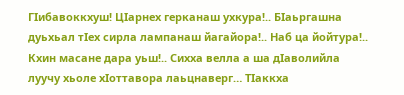ГIибавоккхуш! ЦIарнех герканаш ухкура!.. БIаьргашна дуьхьал тIех сирла лампанаш йагайора!.. Наб ца йойтура!.. Кхин масане дара уьш!.. Сихха велла а ша дIаволийла луучу хьоле хIоттавора лаьцнаверг… ТIаккха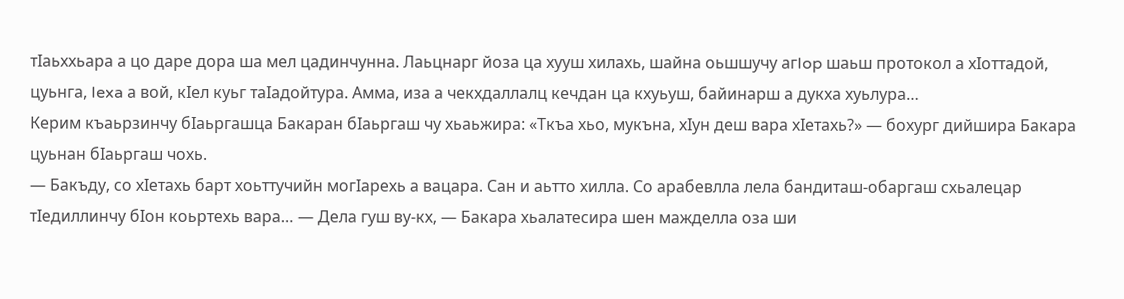тIаьххьара а цо даре дора ша мел цадинчунна. Лаьцнарг йоза ца хууш хилахь, шайна оьшшучу aгIop шаьш протокол а хIоттадой, цуьнга, Iexa а вой, кIел куьг таIадойтура. Амма, иза а чекхдаллалц кечдан ца кхуьуш, байинарш а дукха хуьлура…
Керим къаьрзинчу бIаьргашца Бакаран бIаьргаш чу хьаьжира: «Ткъа хьо, мукъна, хIун деш вара хIетахь?» — бохург дийшира Бакара цуьнан бIаьргаш чохь.
— Бакъду, со хIетахь барт хоьттучийн могIарехь а вацара. Сан и аьтто хилла. Со арабевлла лела бандиташ-обаргаш схьалецар тIедиллинчу бIон коьртехь вара… — Дела гуш ву-кх, — Бакара хьалатесира шен мажделла оза ши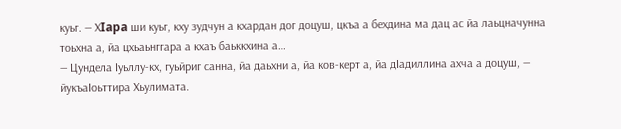куьг. — ХIapa ши куьг, кху зудчун а кхардан дог доцуш, цкъа а бехдина ма дац ас йа лаьцначунна тоьхна а, йа цхьаьнггара а кхаъ баьккхина а…
— Цундела Iуьллу-кх, гуьйриг санна, йа даьхни а, йа ков-керт а, йа дIадиллина ахча а доцуш, — йукъаIоьттира Хьулимата.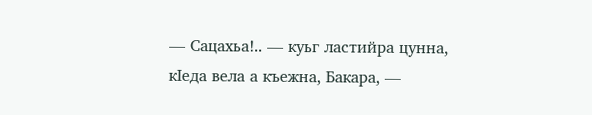— Сацахьа!.. — куьг ластийра цунна, кIеда вела а къежна, Бакара, —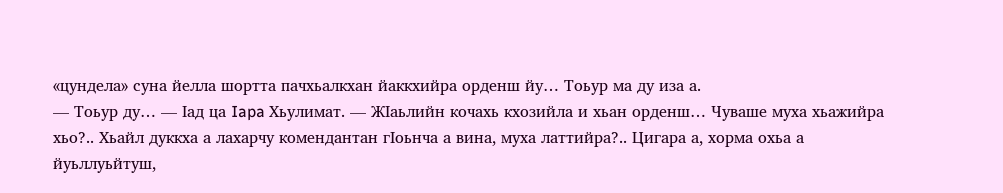«цундела» суна йелла шортта пачхьалкхан йаккхийра орденш йу… Тоьур ма ду иза а.
— Тоьур ду… — Iад ца Iapa Хьулимат. — ЖIаьлийн кочахь кхозийла и хьан орденш… Чуваше муха хьажийра хьо?.. Хьайл дуккха а лахарчу комендантан гIоьнча а вина, муха латтийра?.. Цигара а, хорма охьа а йуьллуьйтуш,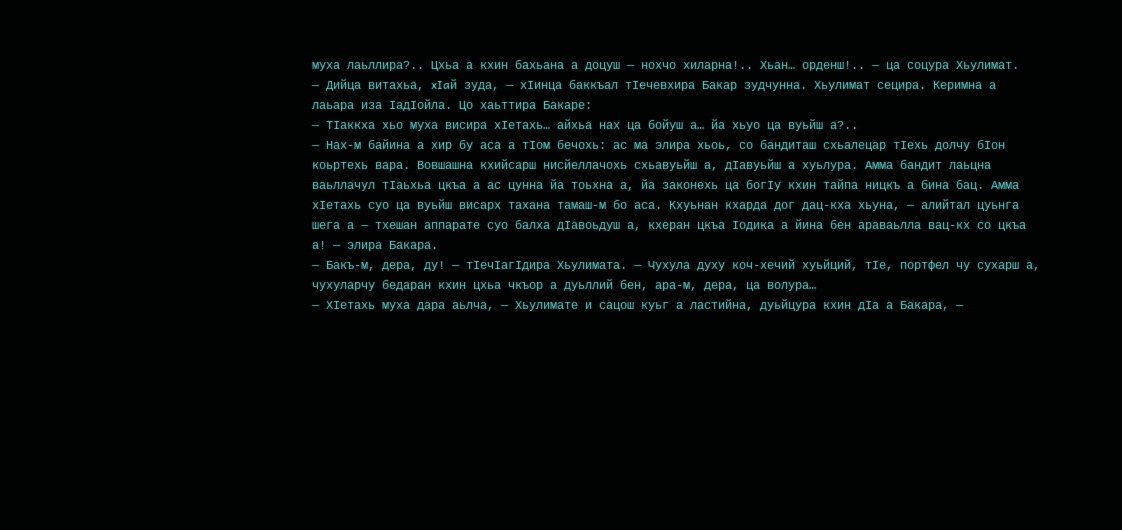муха лаьллира?.. Цхьа а кхин бахьана а доцуш — нохчо хиларна!.. Хьан… орденш!.. — ца соцура Хьулимат.
— Дийца витахьа, xIaй зуда, — хIинца баккъал тIечевхира Бакар зудчунна. Хьулимат сецира. Керимна а лаьара иза IадIойла. Цо хаьттира Бакаре:
— ТIаккха хьо муха висира хIетахь… айхьа нах ца бойуш а… йа хьуо ца вуьйш а?..
— Нах-м байина а хир бу аса а тIом бечохь: ас ма элира хьоь, со бандиташ схьалецар тIехь долчу бIон коьртехь вара. Вовшашна кхийсарш нисйеллачохь схьавуьйш а, дIавуьйш а хуьлура. Амма бандит лаьцна ваьллачул тIаьхьа цкъа а ас цунна йа тоьхна а, йа законехь ца богIу кхин тайпа ницкъ а бина бац. Амма хIетахь суо ца вуьйш висарх тахана тамаш-м бо аса. Кхуьнан кхарда дог дац-кха хьуна, — алийтал цуьнга шега а — тхешан аппарате суо балха дIавоьдуш а, кхеран цкъа Iодика а йина бен араваьлла вац-кх со цкъа а! — элира Бакара.
— Бакъ-м, дера, ду! — тIечIагIдира Хьулимата. — Чухула духу коч-хечий хуьйций, тIе, портфел чу сухарш а, чухуларчу бедаран кхин цхьа чкъор а дуьллий бен, ара-м, дера, ца волура…
— ХIетахь муха дара аьлча, — Хьулимате и сацош куьг а ластийна, дуьйцура кхин дIа а Бакара, —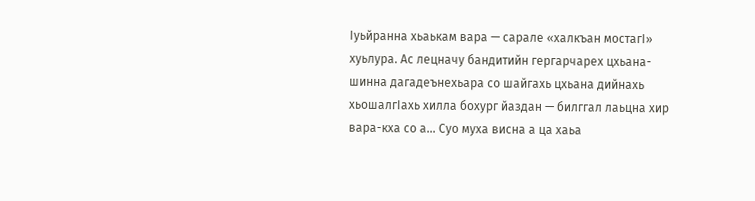Iуьйранна хьаькам вара — сарале «халкъан мостагI» хуьлура. Ас лецначу бандитийн гергарчарех цхьана-шинна дагадеънехьара со шайгахь цхьана дийнахь хьошалгIахь хилла бохург йаздан — билггал лаьцна хир вара-кха со а… Суо муха висна а ца хаьа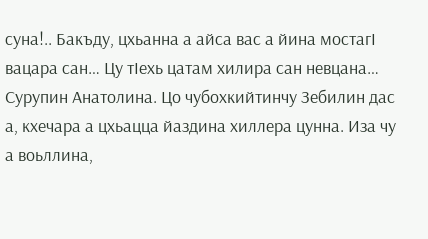суна!.. Бакъду, цхьанна а айса вас а йина мостагI вацара сан… Цу тIехь цатам хилира сан невцана… Сурупин Анатолина. Цо чубохкийтинчу Зебилин дас а, кхечара а цхьацца йаздина хиллера цунна. Иза чу а воьллина,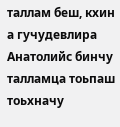таллам беш, кхин а гучудевлира Анатолийс бинчу талламца тоьпаш тоьхначу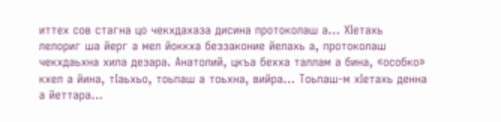иттех сов стагна цо чекхдахаза дисина протоколаш а… ХIетахь лелориг ша йерг а мел йоккха беззаконие йелахь а, протоколаш чекхдаьхна хила дезара. Анатолий, цкъа бехха таллам а бина, «особко» кхел а йина, тIаьхьо, тоьпаш а тоьхна, вийра… Тоьпаш-м хIетахь денна а йеттара…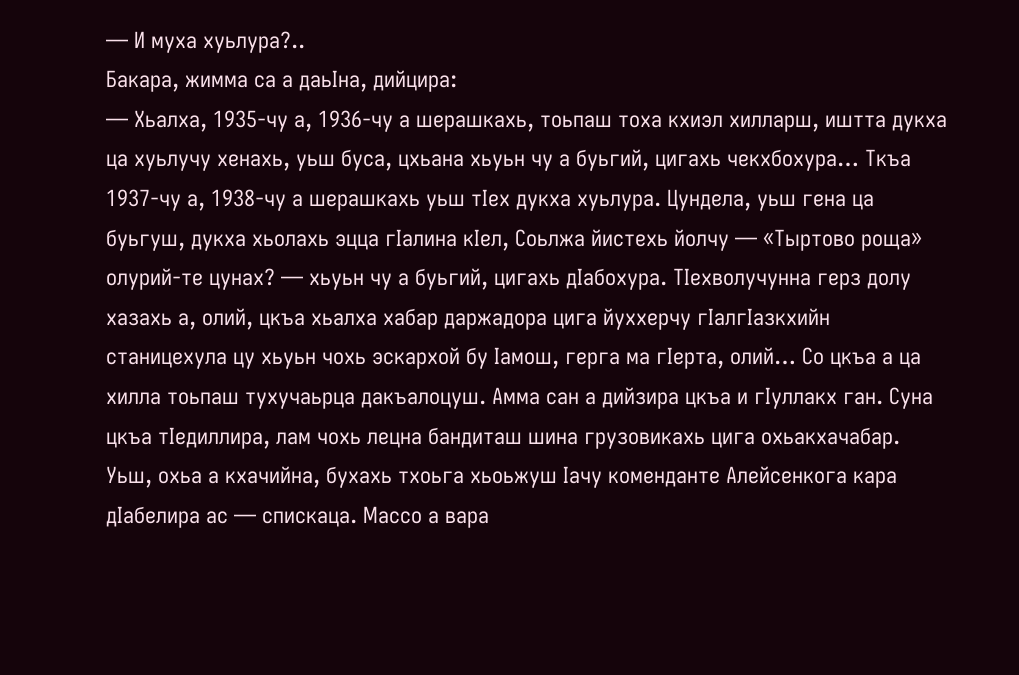— И муха хуьлура?..
Бакара, жимма са а даьIна, дийцира:
— Хьалха, 1935-чу а, 1936-чу а шерашкахь, тоьпаш тоха кхиэл хилларш, иштта дукха ца хуьлучу хенахь, уьш буса, цхьана хьуьн чу а буьгий, цигахь чекхбохура… Ткъа 1937-чу а, 1938-чу а шерашкахь уьш тIех дукха хуьлура. Цундела, уьш гена ца буьгуш, дукха хьолахь эцца гIалина кIел, Соьлжа йистехь йолчу — «Тыртово роща» олурий-те цунах? — хьуьн чу а буьгий, цигахь дIабохура. ТIехволучунна герз долу хазахь а, олий, цкъа хьалха хабар даржадора цига йуххерчу гIалгIазкхийн станицехула цу хьуьн чохь эскархой бу Iамош, герга ма гIерта, олий… Со цкъа а ца хилла тоьпаш тухучаьрца дакъалоцуш. Амма сан а дийзира цкъа и гIуллакх ган. Суна цкъа тIедиллира, лам чохь лецна бандиташ шина грузовикахь цига охьакхачабар. Уьш, охьа а кхачийна, бухахь тхоьга хьоьжуш Iачу коменданте Алейсенкога кара дIабелира ас — спискаца. Массо а вара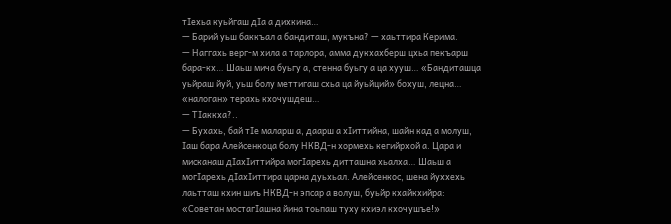тIехьа куьйгаш дIа а дихкина…
— Барий уьш баккъал а бандиташ, мукъна? — хаьттира Керима.
— Наггахь верг-м хила а тарлора, амма дукхахберш цхьа пекъарш бара-кх… Шаьш мича буьгу а, стенна буьгу а ца хууш… «Бандиташца уьйраш йуй, уьш болу меттигаш схьа ца йуьйций» бохуш, лецна… «налоган» терахь кхочушдеш…
— ТIаккха?..
— Бухахь, бай тIе маларш а, даарш а хIиттийна, шайн кад а молуш, Iаш бара Алейсенкоца болу НКВД-н хормехь кегийрхой а. Цара и мисканаш дIахIиттийра могIарехь дитташна хьалха… Шаьш а могIарехь дIахIиттира царна дуьхьал. Алейсенкос, шена йуххехь лаьтташ кхин шиъ НКВД-н эпсар а волуш, буьйр кхайкхийра: «Советан мостагIашна йина тоьпаш туху кхиэл кхочушъе!»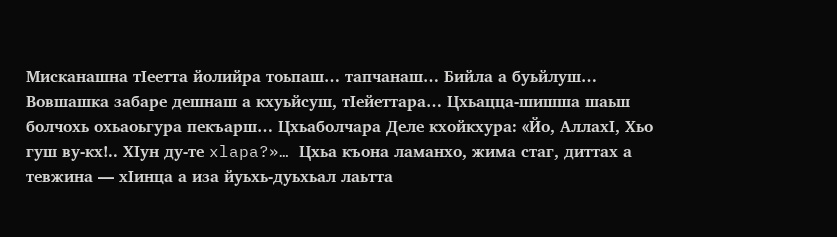Мисканашна тIеетта йолийра тоьпаш… тапчанаш… Бийла а буьйлуш… Вовшашка забаре дешнаш а кхуьйсуш, тIейеттара… Цхьацца-шишша шаьш болчохь охьаоьгура пекъарш… Цхьаболчара Деле кхойкхура: «Йо, АллахI, Хьо гуш ву-кх!.. ХIун ду-те xlapa?»… Цхьа къона ламанхо, жима стаг, диттах а тевжина — хIинца а иза йуьхь-дуьхьал лаьтта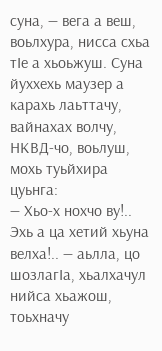суна, — вега а веш, воьлхура, нисса схьа тIе а хьоьжуш. Суна йуххехь маузер а карахь лаьттачу, вайнахах волчу, НКВД-чо, воьлуш, мохь туьйхира цуьнга:
— Хьо-х нохчо ву!.. Эхь а ца хетий хьуна велха!.. — аьлла, цо шозлагIа, хьалхачул нийса хьажош, тоьхначу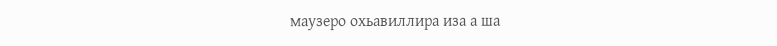маузеро охьавиллира иза а ша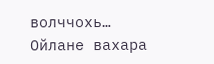волччохь…
Ойлане вахара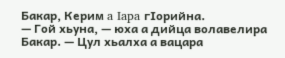Бакар, Керим a Iapa гIорийна.
— Гой хьуна, — юха а дийца волавелира Бакар. — Цул хьалха а вацара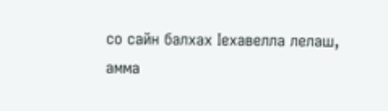со сайн балхах Iехавелла лелаш, амма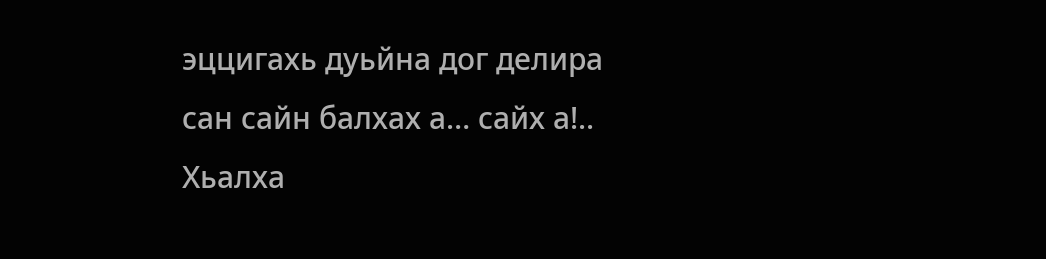эццигахь дуьйна дог делира сан сайн балхах а… сайх а!.. Хьалха